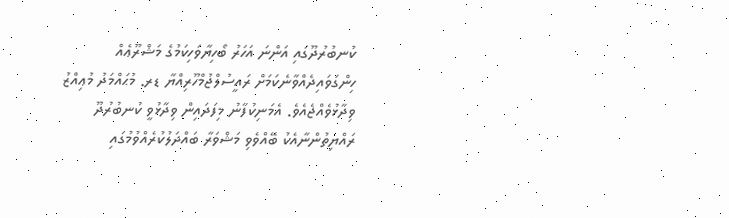ކުނބުރުދޫގައި އަންނަ އަހަރު ބޯހިޔާވަހިކަމުގެ މަޝްރޫޢެއް ހިންގަވައިދެއްވާނެކަމަށް ރައީސުލްޖުމްހޫރިއްޔާ ޑރ. މުޙައްމަދު މުޢިއްޒު ވިދާޅުވެއްޖެއެވެ. އެމަނިކުފާނު މިފަދައިން ވިދާޅުވީ ކުނބުރުދޫ ރައްޔިތުންނާއެކު ބޭއްވެވި މަޝްވަރާ ބައްދަލުކުރެއްވުމުގައި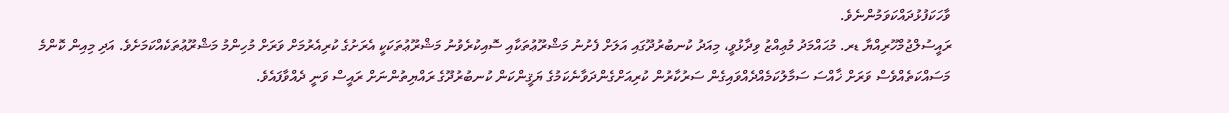ވާހަކަފުޅުދައްކަވަމުންނެވެ.
ރައީސުލްޖުމްހޫރިއްޔާ ޑރ. މުޙައްމަދު މުޢިއްޒު ވިދާޅުވީ، މިއަދު ކުނބުރުދޫގައި އަލަށް ފެށުނު މަޝްރޫޢުތަކާއި ސޮއިކުރެވުނު މަޝްރޫޢުތަކަކީ އެރަށުގެ ކުރިއެރުމަށް ވަރަށް މުހިންމު މަޝްރޫޢުތަކެއްކަމަށެވެ. އަދި މިއިން ކޮންމެ މަސައްކަތެއްވެސް ވަރަށް ޚާއްސަ ސަމާލުކަމެއްދެއްވައިގެން ސަރުކާރުން ކުރިއަށްގެންދަވާނެކަމުގެ ޔަޤީންކަން ކުނބުރުދޫގެ ރައްޔިތުންނަށް ރައީސް ވަނީ ދެއްވާފައެވެ.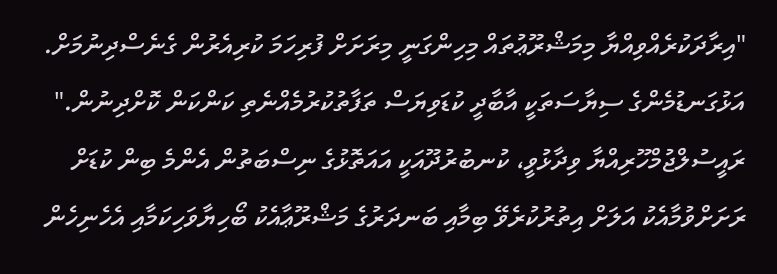"އިރާދަކުރެއްވިއްޔާ މިމަޝްރޫޢުތައް މިހިންގަނީ މިރަށަށް ފުރިހަމަ ކުރިއެރުން ގެނެސްދިނުމަށް. އަޅުގަނޑުމެންގެ ސިޔާސަތަކީ އާބާދީ ކުޑަވިޔަސް ތަފާތުކުރުމެއްނެތި ކަންކަން ކޮށްދިނުން."
ރައީސުލްޖުމްހޫރިއްޔާ ވިދާޅުވީ، ކުނބުރުދޫއަކީ އައަތޮޅުގެ ނިސްބަތުން އެންމެ ބިން ކުޑަށް ރަށަށްވުމާއެކު އަލަށް އިތުރުކުރެވޭ ބިމާއި ބަނދަރުގެ މަޝްރޫޢާއެކު ބޯހިޔާވަހިކަމާއި އެހެނިހެން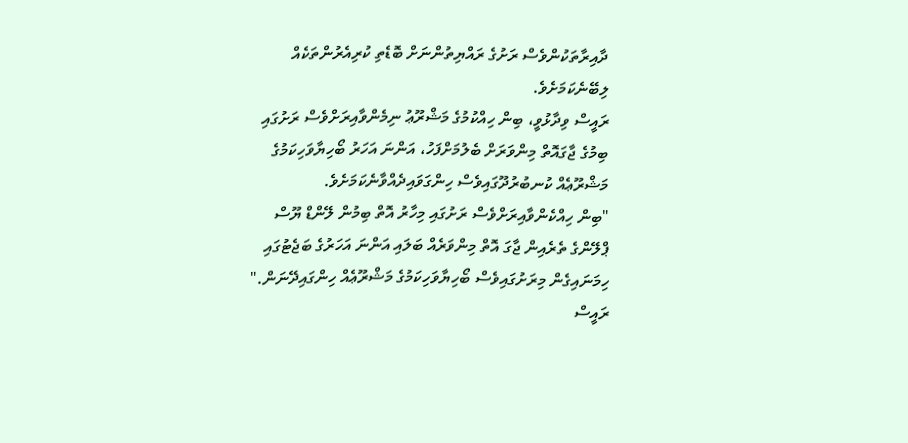ދާއިރާތަކުންވެސް ރަށުގެ ރައްޔިތުންނަށް ބޮޑެތި ކުރިއެރުންތަކެއް ލިބޭނެކަމަށެވެ.
ރައީސް ވިދާޅުވީ، ބިން ހިއްކުމުގެ މަޝްރޫޢު ނިމެންވާއިރަށްވެސް ރަށުގައި ބިމުގެ ޖާގައޮތް މިންވަރަށް ބެލުމަށްފަހު، އަންނަ އަހަރު ބޯހިޔާވަހިކަމުގެ މަޝްރޫޢެއް ކުނބުރުދޫގައިވެސް ހިންގަވައިދެއްވާނެކަމަށެވެ.
"ބިން ހިއްކެންވާއިރަށްވެސް ރަށުގައި މިހާރު އޮތް ބިމުން ލޭންޑް ޔޫސް ޕްލޭންގެ ތެރެއިން ޖާގަ އޮތް މިންވަރެއް ބަލައި އަންނަ އަހަރުގެ ބަޖެޓުގައި ހިމަނައިގެން މިރަށުގައިވެސް ބޯހިޔާވަހިކަމުގެ މަޝްރޫޢެއް ހިންގައިދޭނަން." ރައީސް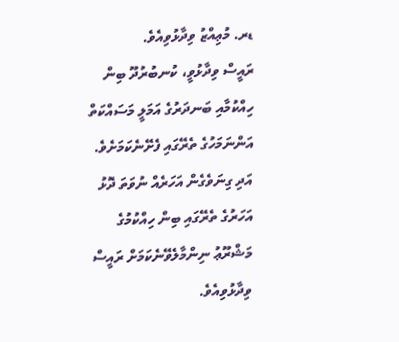ޑރ. މުޢިއްޒު ވިދާޅުވިއެވެ.
ރައީސް ވިދާޅުވީ، ކުނބުރުދޫ ބިން ހިއްކުމާއި ބަނދަރުގެ އަމަލީ މަސައްކަތް އަންނަމަހުގެ ތެރޭގައި ފެށޭނެކަމަށެވެ. އަދި ގިނަވެގެން އަހަރެއް ނުވަތަ ދޮޅު އަހަރުގެ ތެރޭގައި ބިން ހިއްކުމުގެ މަޝްރޫޢު ނިންމާލެވޭނެކަމަށް ރައީސް ވިދާޅުވިއެވެ.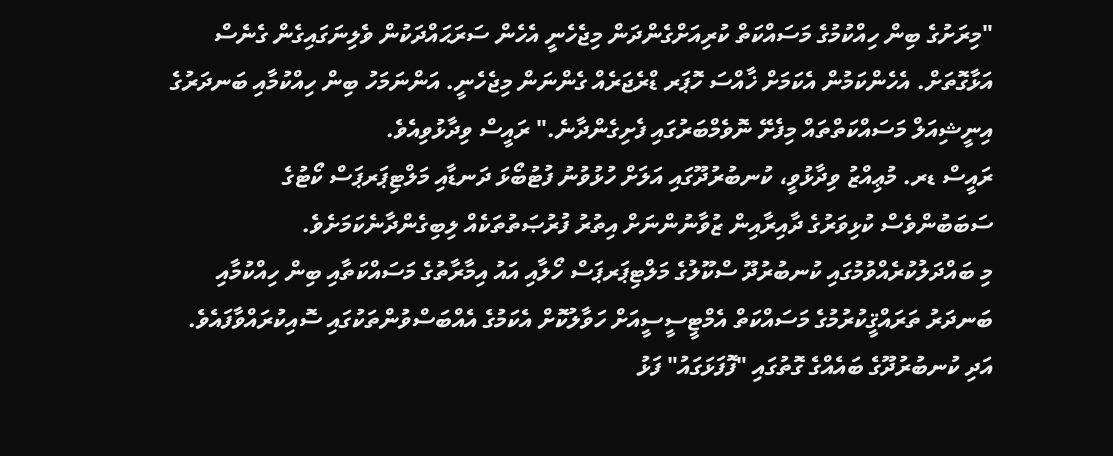"މިރަށުގެ ބިން ހިއްކުމުގެ މަސައްކަތް ކުރިއަށްގެންދަން މިޖެހެނީ އެހެން ސަރަޙައްދަކުން ވެލިނަގައިގެން ގެނެސް އަޅާގޮތަށް. އެހެންކަމުން އެކަމަށް ޚާއްސަ ހޮޕަރ ޑްރެޖަރެއް ގެންނަން މިޖެހެނީ. އަންނަމަހު ބިން ހިއްކުމާއި ބަނދަރުގެ އިނީޝިއަލް މަސައްކަތްތައް މިފެށޭ ނޮވެމްބަރުގައި ފެށިގެންދާނެ." ރައީސް ވިދާޅުވިއެވެ.
ރައީސް ޑރ. މުޢިއްޒު ވިދާޅުވީ، ކުނބުރުދޫގައި އަލަށް ހުޅުވުނު ފުޓުބޯޅަ ދަނޑާއި މަލްޓިޕަރޕަސް ކޯޓުގެ ސަބަބުންވެސް ކުޅިވަރުގެ ދާއިރާއިން ޒުވާނުންނަށް އިތުރު ފުރުޞަތުތަކެއް ލިބިގެންދާނެކަމަށެވެ.
މި ބައްދަލުކުރެއްވުމުގައި ކުނބުރުދޫ ސްކޫލުގެ މަލްޓިޕަރޕަސް ހޯލާއި އައު އިމާރާތުގެ މަސައްކަތާއި ބިން ހިއްކުމާއި ބަނދަރު ތަރައްޤީކުރުމުގެ މަސައްކަތް އެމްޓީސީސީއަށް ހަވާލުކޮށް އެކަމުގެ އެއްބަސްވުންތަކުގައި ސޮއިކުރައްވާފައެވެ. އަދި ކުނބުރުދޫގެ ބައެއްގެ ގޮތުގައި "ފޮފަޅަގައު" ފަޅު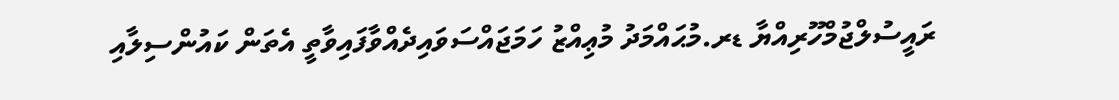ރައީސުލްޖުމްހޫރިއްޔާ ޑރ.މުޙައްމަދު މުޢިއްޒު ހަމަޖައްސަވައިދެއްވާފައިވާތީ އެތަން ކައުންސިލާއި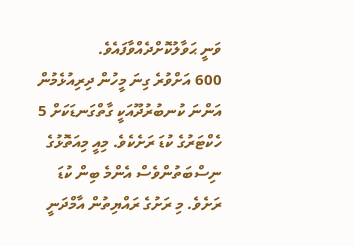ވަނީ ޙަވާލުކޮށްދެއްވާފައެވެ.
600 އަށްވުރެ ގިނަ މީހުން ދިރިއުޅެމުން އަންނަ ކުނބުރުދޫއަކީ ގާތްގަނޑަކަށް 5 ހެކްޓަރުގެ ކުޑަ ރަށެކެވެ. މިއީ މިއަތޮޅުގެ ނިސްބަތުންވެސް އެންމެ ބިން ކުޑަ ރަށެވެ. މި ރަށުގެ ރައްޔިތުން އާމްދަނީ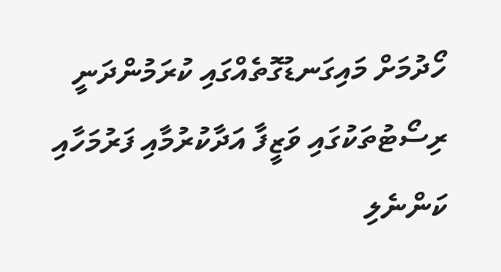ހޯދުމަށް މައިގަނޑުގޮތެއްގައި ކުރަމުންދަނީ ރިސޯޓުތަކުގައި ވަޒީފާ އަދާކުރުމާއި ފަރުމަހާއި ކަންނެލި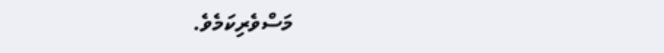މަސްވެރިކަމެވެ.